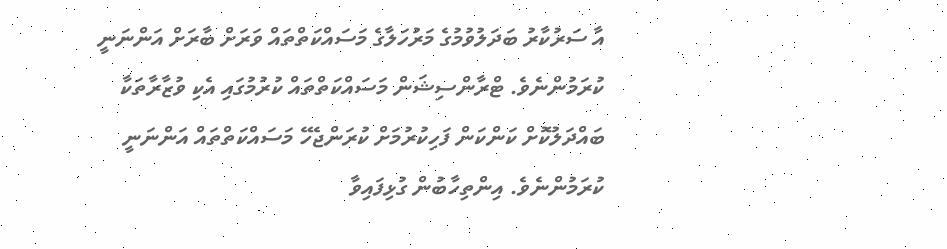އާ ސަރުކާރު ބަދަލުވުމުގެ މަރުހަލާގެ މަސައްކަތްތައް ވަރަށް ބާރަށް އަންނަނީ ކުރަމުންނެވެ. ޓްރާންސިޝަން މަސައްކަތްތައް ކުރުމުގައި އެކި ވުޒާރާތަކާ ބައްދަލުކޮށް ކަންކަން ފަހިކުރުމަށް ކުރަންޖެހޭ މަސައްކަތްތައް އަންނަނީ ކުރަމުންނެވެ. އިންތިހާބުން ގުޅިފައިވާ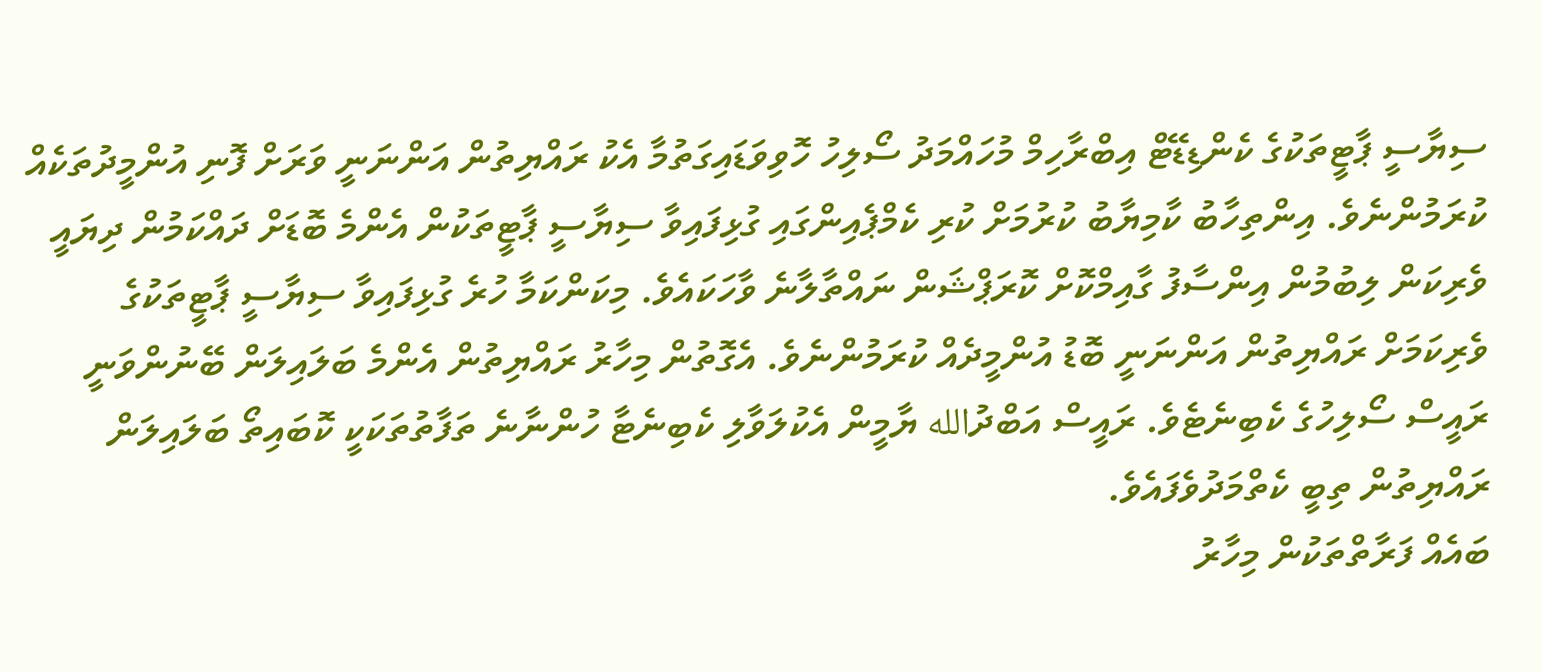ސިޔާސީ ޕާޓީތަކުގެ ކެންޑިޑޭޓް އިބްރާހިމް މުހައްމަދު ސޯލިހު ހޮވިވަޑައިގަތުމާ އެކު ރައްޔިތުން އަންނަނީ ވަރަށް ފޮނި އުންމީދުތަކެއް ކުރަމުންނެވެ. އިންތިހާބު ކާމިޔާބު ކުރުމަށް ކުރި ކެމްޕެއިންގައި ގުޅިފައިވާ ސިޔާސީ ޕާޓީތަކުން އެންމެ ބޮޑަށް ދައްކަމުން ދިޔައީ ވެރިކަން ލިބުމުން އިންސާފު ގާއިމްކޮށް ކޮރަޕްޝަން ނައްތާލާނެ ވާހަކައެވެ. މިކަންކަމާ ހުރެ ގުޅިފައިވާ ސިޔާސީ ޕާޓީތަކުގެ ވެރިކަމަށް ރައްޔިތުން އަންނަނީ ބޮޑު އުންމީދެއް ކުރަމުންނެވެ. އެގޮތުން މިހާރު ރައްޔިތުން އެންމެ ބަލައިލަން ބޭނުންވަނީ ރައީސް ސޯލިހުގެ ކެބިނެޓެވެ. ރައީސް އަބްދުالله ޔާމީން އެކުލަވާލި ކެބިނެޓާ ހުންނާނެ ތަފާތުތަކަކީ ކޮބައިތޯ ބަލައިލަން ރައްޔިތުން ތިބީ ކެތްމަދުވެފައެވެ.
ބައެއް ފަރާތްތަކުން މިހާރު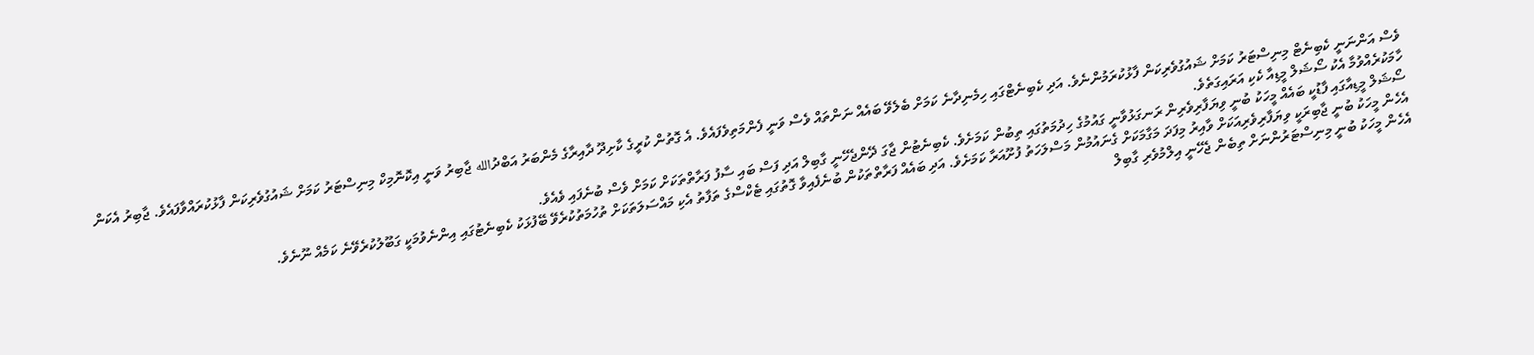ވެސް އަންނަނީ ކެބިނެޓް މިނިސްޓަރު ކަމަށް ޝައުގުވެރިކަން ފާޅުކުރަމުންނެވެ. އަދި ކެބިނެޓްގައި ހިމެނިދާނެ ކަމަށް ބެލެވޭ ބައެއް ނަންތައް ވެސް ވަނީ ފެންމަތިވެފައެވެ. އެ ގޮތުން ކުރީގެ ކާށިދޫ ދާއިރާގެ މެންބަރު އަބްދުالله ޖާބިރު ވަނީ އިކޮނޮމިކް މިނިސްޓަރު ކަމަށް ޝައުގުވެރިކަން ފާޅުކުރައްވާފައެވެ. ޖާބިރު އެކަން ހާމަކުރެއްވުމާ އެކު ސޯޝަލް މީޑިއާ ކެކި އަރައިގަތެވެ.
ސޯޝަލް މީޑިއާގައި ފާޑުކީ ބައެއް މީހަކު ބުނީ ވިޔަފާރިވެރިން ރަނގަޅުވާނީ ގައުމުގެ ހިދުމަތުގައި ތިބުން ކަމަށެވެ. ކެބިނެޓުން ޖާގަ ދޭންޖެހޭނީ ގާބިލް އަދި ފަސް ބައި ސާފު ފަރާތްތަކަށް ކަމަށް ވެސް ބުނެފައި ވެއެވެ.
އެހެން މީހަކު ބުނީ ޖާބިރަކީ ވިޔަފާރިވެރިއަކަށް ވާއިރު މިފަދަ މަގާމަކަށް ގެނައުމުން މަސްލަހަތު ފުށޫއަރާ ކަމަށެވެ. އަދި ބައެއް ފަރާތްތަކުން ބުނެފެއިވާ ގޮތުގައި ޓެކްސްގެ ތަފާތު އެކި މައްސަލަތަކަށް ތުހުމަތުކުރެވޭ ބޭފުޅަކު ކެބިނެޓުގައި އިންނެވުމަކީ ގަބޫލުކުރެވޭނެ ކަމެއް ނޫނެވެ.
އެހެން މީހަކު ބުނީ މިނިސްޓަރުންނަށް ތިބެން ޖެހޭނީ އިލްމުވެރި ގާބިލް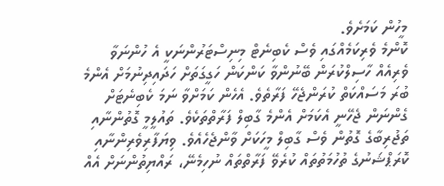މީހުން ކަމަށެވެ.
ކޮންމެ ވެރިކަމެއްގައި ވެސް ކެބިނެޓް މިނިސްޓަރުންނަކީ އެ ހުންނަވާ ވެރިއެއް ހާސިލްކުރަން ބޭނުންވާ ކަންކަން ހަގީގަތަށް ހަދައިދިނުމަށް އެންމެ ބުރަ މަސައްކަތް ކުރަންޖެހޭ ފަރާތެވެ. އެހެން ކަމަށްވާ ނަމަ ކެބިނެޓަށް ގެންނަން ޖެހޭނީ އެކަމަށް އެންމެ ގާބިލް ފަރާތްތަކެވެ. ތައުލީމީ ގޮތުންނާއި ތަޖުރިބާގެ ގޮތުން ވެސް ގާބިލް މީހަކަށް ވާންޖެހެއެވެ. ވިޔަފާރިވެރިންނާއި ކޮރަޕްޝަނުގެ ތުހުމަތުތައް ކުރެވޭ ފަރާތްތައް ނުހިމެނޭ، ރައްޔިތުންނަށް އެއް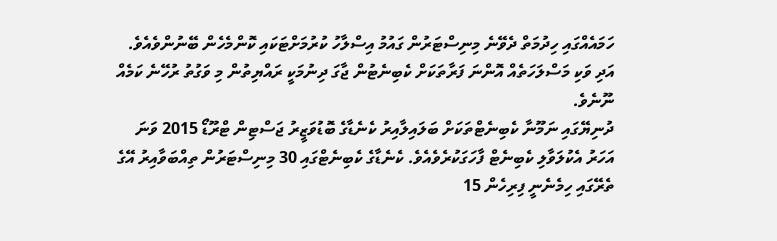ހަމައެއްގައި ހިދުމަތް ދެވޭނެ މިނިސްޓަރުން ގައުމު އިސްލާހު ކުރުމަށްޓަކައި ކޮންމެހެން ބޭނުންވެއެވެ. އަދި ވަކި މަސްލަހަތެއް އޮންނަ ފަރާތަކަށް ކެބިނެޓުން ޖާގަ ދިނުމަކީ ރައްޔިތުން މި ވަގުތު ރުހޭނެ ކަމެއް ނޫނެވެ.
ދުނިޔޭގައި ނަމޫނާ ކެބިނެޓްތަކަށް ބަލައިލާއިރު ކެނެޑާގެ ބޮޑުވަޒީރު ޖަސްޓިން ޓްރޫޑޯ 2015 ވަނަ އަހަރު އެކުލަވާލި ކެބިނެޓް ފާހަގަކުރެވެއެވެ. ކެނެޑާގެ ކެބިނެޓްގައި 30 މިނިސްޓަރުން ތިއްބަވާއިރު އޭގެ ތެރޭގައި ހިމެނެނީ ފިރިހެން 15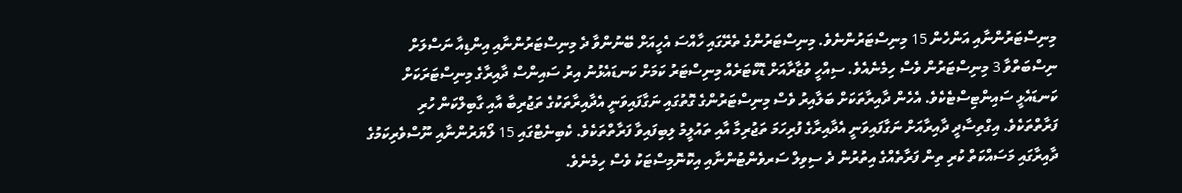މިނިސްޓަރުންނާއި އަންހެން 15 މިނިސްޓަރުންނެވެ. މިނިސްޓަރުންގެ ތެރޭގައި ހާއްސަ އެހީއަށް ބޭނުންވާ ދެ މިނިސްޓަރުންނާއި އިންޑިއާ ނަސްލަށް ނިސްބަތްވާ 3 މިނިސްޓަރުން ވެސް ހިމެނެއެވެ. ސިއްހީ ވުޒާރާއަށް ޑޮކްޓަރެއް މިނިސްޓަރު ކަމަށް ކަނޑައެޅުނު އިރު ސައިންސް ދާއިރާގެ މިނިސްޓަރަކަށް ކަނޑައެޅީ ސައިންޓިސްޓެކެވެ. އެހެން ދާއިރާތަކަށް ބަލާއިރު ވެސް މިނިސްޓަރުންގެ ގޮތުގައި ނަގާފައިވަނީ އެދާއިރާތަކުގެ ތަޖުރިބާ އާއި ގާބިލްކަން ހުރި ފަރާތްތަކެވެ. އިގްތިސާދީ ދާއިރާއަށް ނަގާފައިވަނީ އެދާއިރާގެ ފުރިހަމަ ތަޖުރިމާ އާއި ތައުލީމު ލިބިފައިވާ ފަރާތްތަކެވެ. ކެބިނެޓްގައި 15 ލޯޔަރުންނާއި ނޫސްވެރިކަމުގެ ދާއިރާގައި މަސައްކަތް ކުރި ތިން ފަރާތެއްގެ އިތުރުން ދެ ސިވިލް ސަރވެންޓުންނާއި އިކޮނޮމިސްޓަކު ވެސް ހިމެނެވެ.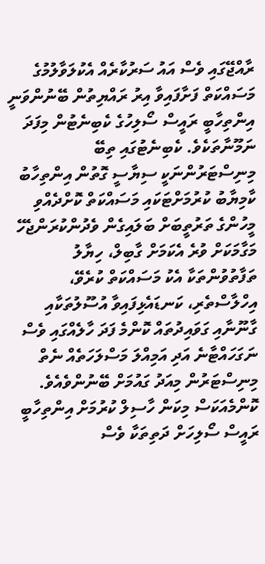ރާއްޖޭގައި ވެސް އައު ސަރުކާރެއް އެކުލަވާލުމުގެ މަސައްކަތް ފަށާފައިވާ އިރު ރައްޔިތުން ބޭނުންވަނީ އިންތިހާބީ ރައީސް ސޯލިހުގެ ކެބިނެޓުން މިފަދަ ނަމޫނާތަކެވެ. ކެބިނެޓުގައި ތިބޭ މިނިސްޓަރުންނަކީ ސިޔާސީ ގޮތުން އިންތިހާބު ކާމިޔާބު ކުރުމަށްޓަކައި މަސައްކަތް ކޮށްދެއްވި މީހުންގެ ތަރުތީބަށް ބަލައިގެން ވެދުންކުރަންޖެހޭ މަގާމަކަށް ވުރެ އެކަމަށް ގާބިލް، ހިޔާލު ތަފާތުވުންތަކާ އެކު މަސައްކަތް ކުރެވޭ، އިހްލާސްތެރި، ކަނޑައެޅިފައިވާ އުސޫލުތަކާއި ގާނޫނާއި ގަވައިދުތައް ކޮންމެ ފަދަ ހާލެއްގައި ވެސް ނަގަހައްޓާނެ އަދި އަމިއްލަ މަސްލަހަތެއް ނެތް މިނިސްޓަރުން މިއަދު ގައުމަށް ބޭނުންވެއެވެ.
ކޮންމެއަކަސް މިކަން ހާސިލް ކުރުމަށް އިންތިހާބީ ރައީސް ސޯލިހަށް ދަތިތަކާ ވެސް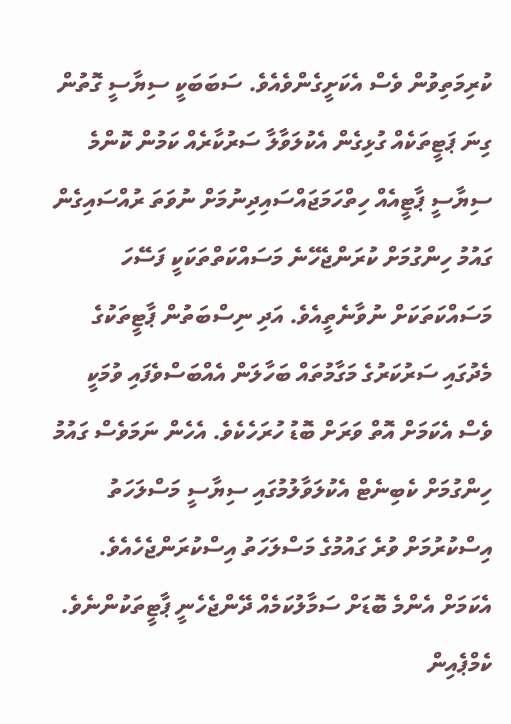ކުރިމަތިވުން ވެސް އެކަށީގެންވެއެވެ. ސަބަބަކީ ސިޔާސީ ގޮތުން ގިނަ ޕަޓީތަކެއް ގުޅިގެން އެކުލަވާލާ ސަރުކާރެއް ކަމުން ކޮންމެ ސިޔާސީ ޕާޓީއެއް ހިތްހަމަޖައްސައިދިނުމަށް ނުވަތަ ރުއްސައިގެން ގައުމު ހިންގުމަށް ކުރަންޖެހޭނެ މަސައްކަތްތަކަކީ ފަސޭހަ މަސައްކަތަކަށް ނުވާނެތީއެވެ. އަދި ނިސްބަތުން ޕާޓީތަކުގެ މެދުގައި ސަރުކަރުގެ މަގާމުތައް ބަހާލަން އެއްބަސްވެފައި ވުމަކީ ވެސް އެކަމަށް އޮތް ވަރަށް ބޮޑު ހުރަހެކެވެ. އެހެން ނަމަވެސް ގައުމު ހިންގުމަށް ކެބިނެޓް އެކުލަވާލުމުގައި ސިޔާސީ މަސްލަހަތު އިސްކުރުމަށް ވުރެ ގައުމުގެ މަސްލަހަތު އިސްކުރަންޖެހެއެވެ. އެކަމަށް އެންމެ ބޮޑަށް ސަމާލުކަމެއް ދޭންޖެހެނީ ޕާޓީތަކުންނެވެ. ކެމްޕެއިން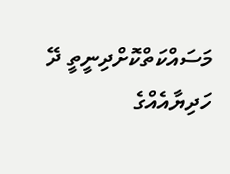މަސައްކަތްކޮށްދިނީތީ ދޭ ހަދިޔާއެއްގެ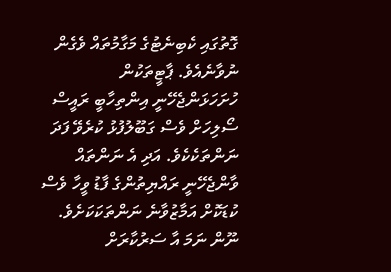ގޮތުގައި ކެބިނެޓުގެ މަގާމުތައް ވެގެން ނުވާނެއެވެ. ޕާޓީތަކުން ހުށަހަޅަންޖެހޭނީ އިންތިހާބީ ރައީސް ސޯލިހަށް ވެސް ގަބޫލުފުޅު ކުރެވޭ ފަދަ ނަންތަކެކެވެ. އަދި އެ ނަންތައް ވާންޖެހޭނީ ރައްޔިތުންގެ ފާޑު ވީހާ ވެސް ކުޑަކޮށް އަމާޒުވާނެ ނަންތަކަކަށެވެ. ނޫން ނަމަ އާ ސަރުކާރަށް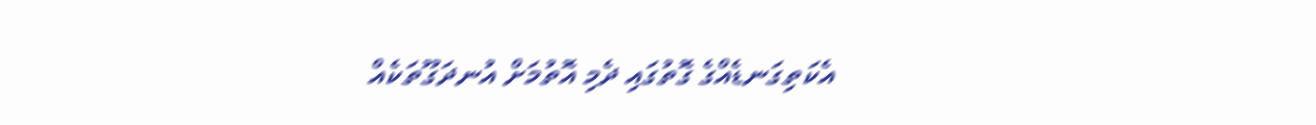އެކަތިގަނޑެއްގެ ގޮތުގައި ދެމި އޮތުމަށް އުނދަގޫތަކެއް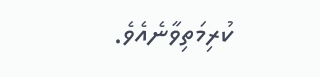ކުރިމަތިވާނެއެވެ.